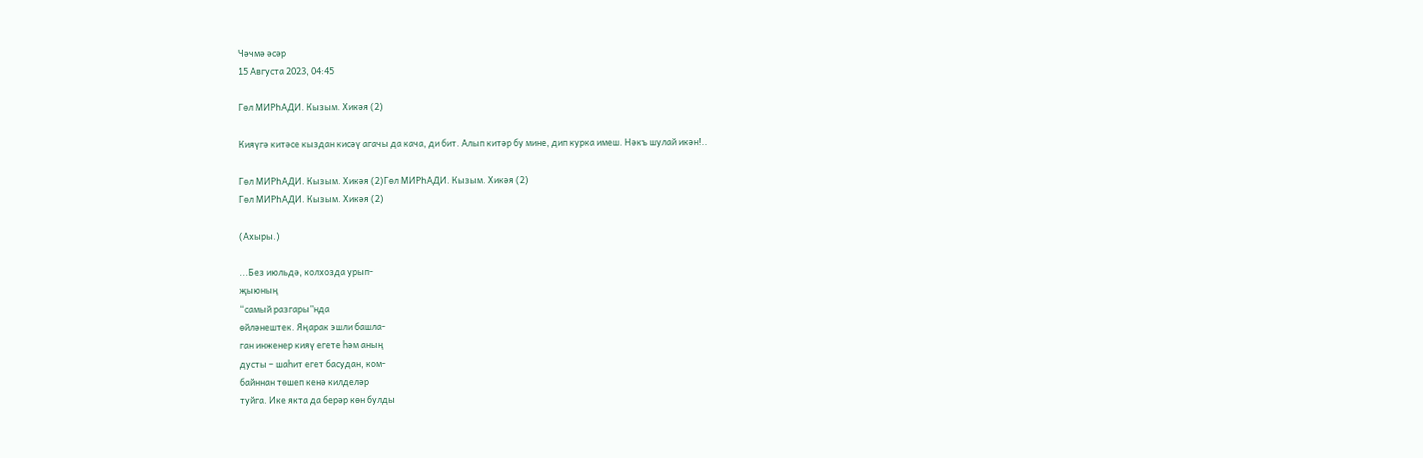Чәчмә әсәр
15 Августа 2023, 04:45

Гөл МИРҺАДИ. Кызым. Хикәя (2)

Кияүгә китәсе кыздан кисәү агачы да кача, ди бит. Алып китәр бу мине, дип курка имеш. Нәкъ шулай икән!..

Гөл МИРҺАДИ. Кызым. Хикәя (2)Гөл МИРҺАДИ. Кызым. Хикәя (2)
Гөл МИРҺАДИ. Кызым. Хикәя (2)

(Ахыры.)

...Без июльдә, колхозда урып-
җыюның
“самый разгары”нда
өйләнештек. Яңарак эшли башла-
ган инженер кияү егете һәм аның
дусты – шаһит егет басудан, ком-
байннан төшеп кенә килделәр
туйга. Ике якта да берәр көн булды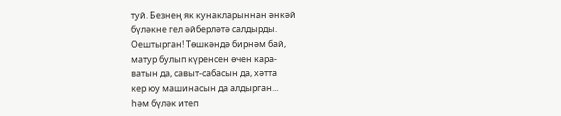туй. Безнең як кунакларыннан әнкәй
бүләкне гел әйберләтә салдырды.
Оештырган! Төшкәндә бирнәм бай,
матур булып күренсен өчен кара-
ватын да, савыт-сабасын да, хәтта
кер юу машинасын да алдырган...
һәм бүләк итеп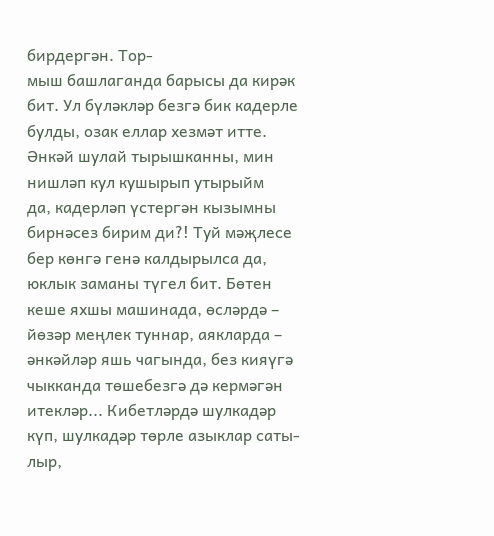бирдергән. Тор-
мыш башлаганда барысы да кирәк
бит. Ул бүләкләр безгә бик кадерле
булды, озак еллар хезмәт итте.
Әнкәй шулай тырышканны, мин
нишләп кул кушырып утырыйм
да, кадерләп үстергән кызымны
бирнәсез бирим ди?! Туй мәҗлесе
бер көнгә генә калдырылса да,
юклык заманы түгел бит. Бөтен
кеше яхшы машинада, өсләрдә –
йөзәр меңлек туннар, аякларда –
әнкәйләр яшь чагында, без кияүгә
чыкканда төшебезгә дә кермәгән
итекләр... Кибетләрдә шулкадәр
күп, шулкадәр төрле азыклар саты-
лыр,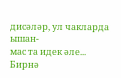дисәләр, ул чакларда ышан-
мас та идек әле...
Бирнә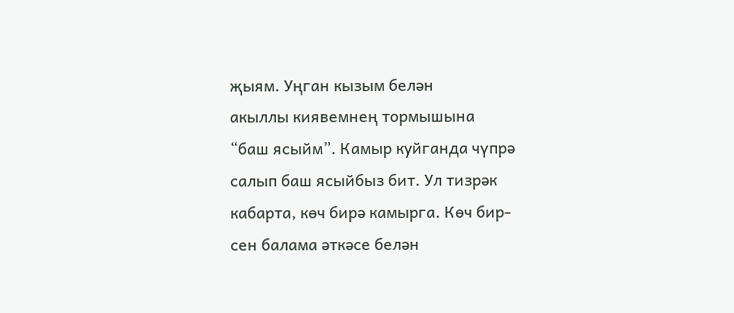җыям. Уңган кызым белән
акыллы киявемнең тормышына
“баш ясыйм”. Камыр куйганда чүпрә
салып баш ясыйбыз бит. Ул тизрәк
кабарта, көч бирә камырга. Көч бир-
сен балама әткәсе белән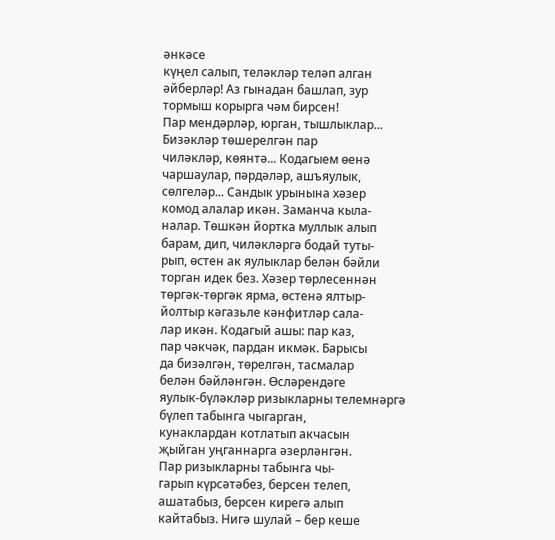әнкәсе
күңел салып, теләкләр теләп алган
әйберләр! Аз гынадан башлап, зур
тормыш корырга чәм бирсен!
Пар мендәрләр, юрган, тышлыклар...
Бизәкләр төшерелгән пар
чиләкләр, көянтә... Кодагыем өенә
чаршаулар, пәрдәләр, ашъяулык,
сөлгеләр... Сандык урынына хәзер
комод алалар икән. Заманча кыла-
налар. Төшкән йортка муллык алып
барам, дип, чиләкләргә бодай туты-
рып, өстен ак яулыклар белән бәйли
торган идек без. Хәзер төрлесеннән
төргәк-төргәк ярма, өстенә ялтыр-
йолтыр кәгазьле кәнфитләр сала-
лар икән. Кодагый ашы: пар каз,
пар чәкчәк, пардан икмәк. Барысы
да бизәлгән, төрелгән, тасмалар
белән бәйләнгән. Өсләрендәге
яулык-бүләкләр ризыкларны телемнәргә
бүлеп табынга чыгарган,
кунаклардан котлатып акчасын
җыйган уңганнарга әзерләнгән.
Пар ризыкларны табынга чы-
гарып күрсәтәбез, берсен телеп,
ашатабыз, берсен кирегә алып
кайтабыз. Нигә шулай – бер кеше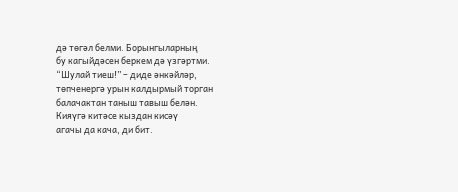дә төгәл белми. Борынгыларның
бу кагыйдәсен беркем дә үзгәртми.
“Шулай тиеш!” – диде әнкәйләр,
төпченергә урын калдырмый торган
балачактан таныш тавыш белән.
Кияүгә китәсе кыздан кисәү
агачы да кача, ди бит.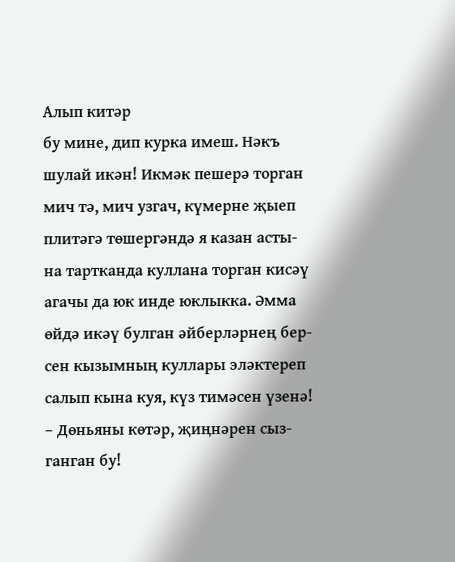Алып китәр
бу мине, дип курка имеш. Нәкъ
шулай икән! Икмәк пешерә торган
мич тә, мич узгач, күмерне җыеп
плитәгә төшергәндә я казан асты-
на тартканда куллана торган кисәү
агачы да юк инде юклыкка. Әмма
өйдә икәү булган әйберләрнең бер-
сен кызымның куллары эләктереп
салып кына куя, күз тимәсен үзенә!
– Дөньяны көтәр, җиңнәрен сыз-
ганган бу!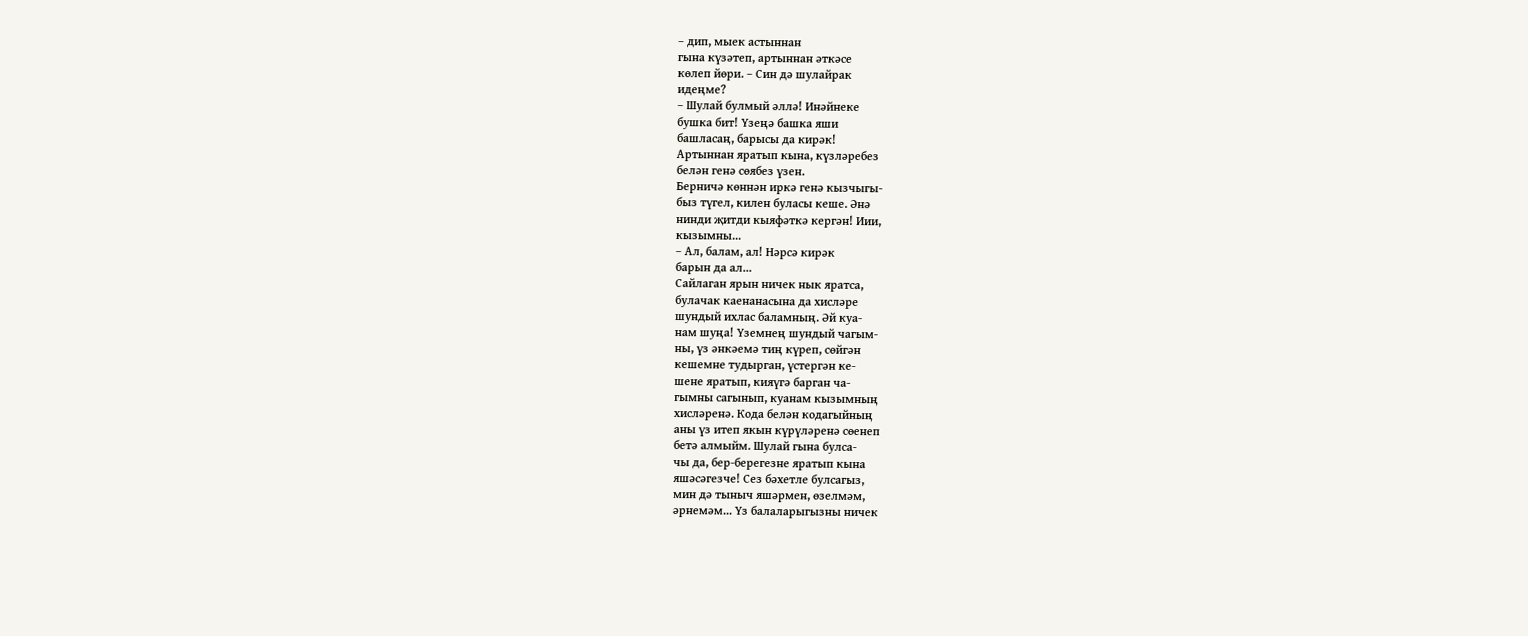– дип, мыек астыннан
гына күзәтеп, артыннан әткәсе
көлеп йөри. – Син дә шулайрак
идеңме?
– Шулай булмый әллә! Инәйнеке
бушка бит! Үзеңә башка яши
башласаң, барысы да кирәк!
Артыннан яратып кына, күзләребез
белән генә сөябез үзен.
Берничә көннән иркә генә кызчыгы-
быз түгел, килен буласы кеше. Әнә
нинди җитди кыяфәткә кергән! Иии,
кызымны...
– Ал, балам, ал! Нәрсә кирәк
барын да ал...
Сайлаган ярын ничек нык яратса,
булачак каенанасына да хисләре
шундый ихлас баламның. Әй куа-
нам шуңа! Үземнең шундый чагым-
ны, үз әнкәемә тиң күреп, сөйгән
кешемне тудырган, үстергән ке-
шене яратып, кияүгә барган ча-
гымны сагынып, куанам кызымның
хисләренә. Кода белән кодагыйның
аны үз итеп якын күрүләренә сөенеп
бетә алмыйм. Шулай гына булса-
чы да, бер-берегезне яратып кына
яшәсәгезче! Сез бәхетле булсагыз,
мин дә тыныч яшәрмен, өзелмәм,
әрнемәм... Үз балаларыгызны ничек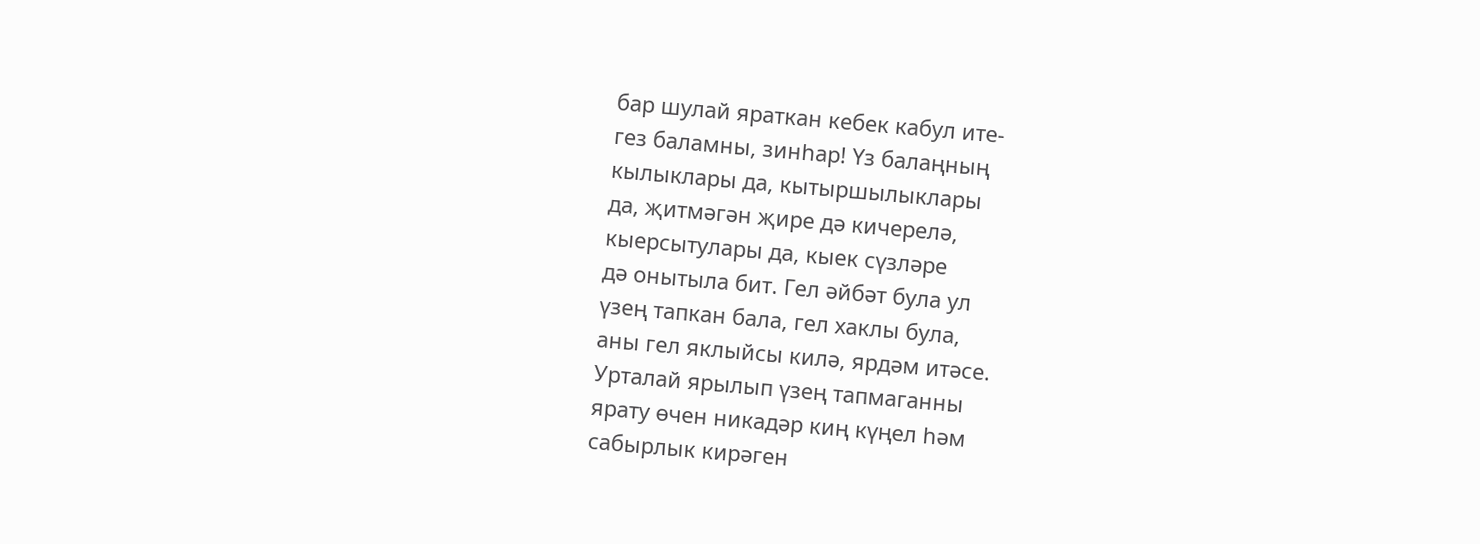бар шулай яраткан кебек кабул ите-
гез баламны, зинһар! Үз балаңның
кылыклары да, кытыршылыклары
да, җитмәгән җире дә кичерелә,
кыерсытулары да, кыек сүзләре
дә онытыла бит. Гел әйбәт була ул
үзең тапкан бала, гел хаклы була,
аны гел яклыйсы килә, ярдәм итәсе.
Урталай ярылып үзең тапмаганны
ярату өчен никадәр киң күңел һәм
сабырлык кирәген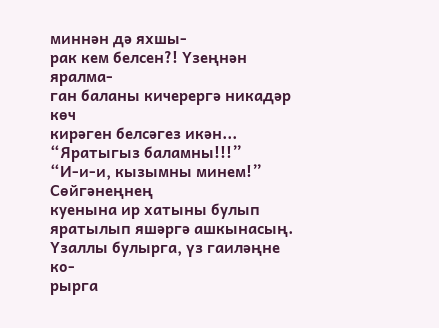миннән дә яхшы-
рак кем белсен?! Үзеңнән яралма-
ган баланы кичерергә никадәр көч
кирәген белсәгез икән...
“Яратыгыз баламны!!!”
“И-и-и, кызымны минем!” Сөйгәнеңнең
куенына ир хатыны булып
яратылып яшәргә ашкынасың.
Үзаллы булырга, үз гаиләңне ко-
рырга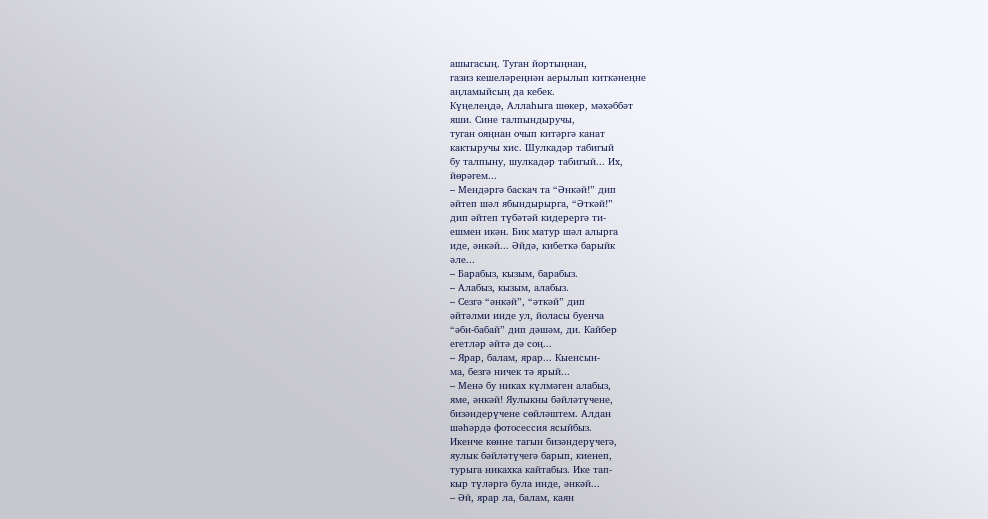ашыгасың. Туган йортыңнан,
газиз кешеләреңнән аерылып киткәнеңне
аңламыйсың да кебек.
Күңелеңдә, Аллаһыга шөкер, мәхәббәт
яши. Сине талпындыручы,
туган ояңнан очып китәргә канат
кактыручы хис. Шулкадәр табигый
бу талпыну, шулкадәр табигый... Их,
йөрәгем...
– Мендәргә баскач та “Әнкәй!” дип
әйтеп шәл ябындырырга, “Әткәй!”
дип әйтеп түбәтәй кидерергә ти-
ешмен икән. Бик матур шәл алырга
иде, әнкәй... Әйдә, кибеткә барыйк
әле...
– Барабыз, кызым, барабыз.
– Алабыз, кызым, алабыз.
– Сезгә “әнкәй”, “әткәй” дип
әйтәлми инде ул, йоласы буенча
“әби-бабай” дип дәшәм, ди. Кайбер
егетләр әйтә дә соң...
– Ярар, балам, ярар... Кыенсын-
ма, безгә ничек тә ярый...
– Менә бу никах күлмәген алабыз,
яме, әнкәй! Яулыкны бәйләтүчене,
бизәндерүчене сөйләштем. Алдан
шәһәрдә фотосессия ясыйбыз.
Икенче көнне тагын бизәндерүчегә,
яулык бәйләтүчегә барып, киенеп,
турыга никахка кайтабыз. Ике тап-
кыр түләргә була инде, әнкәй...
– Әй, ярар ла, балам, каян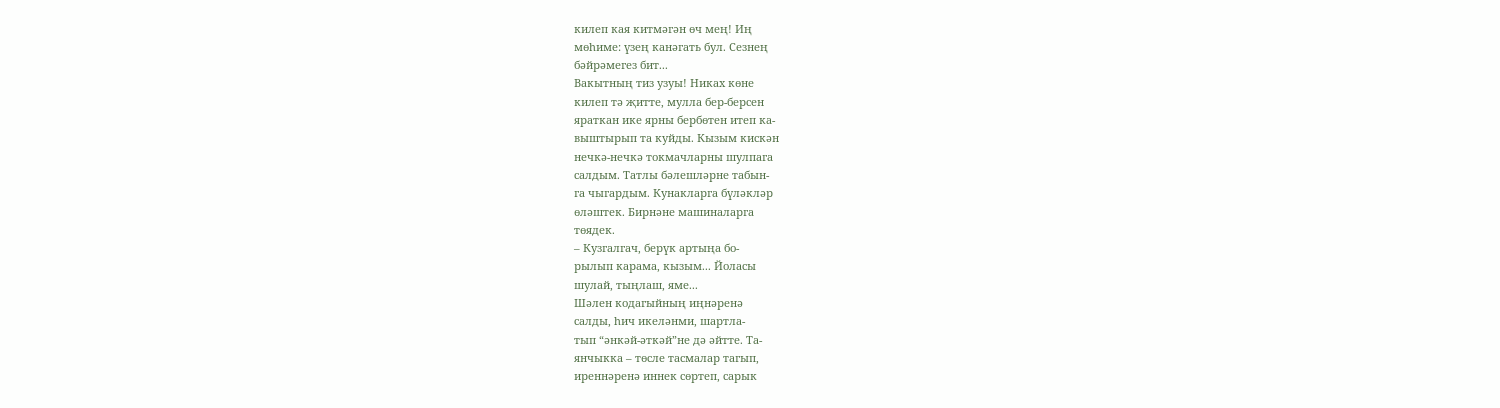килеп кая китмәгән өч мең! Иң
мөһиме: үзең канәгать бул. Сезнең
бәйрәмегез бит...
Вакытның тиз узуы! Никах көне
килеп тә җитте, мулла бер-берсен
яраткан ике ярны бербөтен итеп ка-
выштырып та куйды. Кызым кискән
нечкә-нечкә токмачларны шулпага
салдым. Татлы бәлешләрне табын-
га чыгардым. Кунакларга бүләкләр
өләштек. Бирнәне машиналарга
төядек.
– Кузгалгач, берүк артыңа бо-
рылып карама, кызым... Йоласы
шулай, тыңлаш, яме...
Шәлен кодагыйның иңнәренә
салды, һич икеләнми, шартла-
тып “әнкәй-әткәй”не дә әйтте. Та-
янчыкка – төсле тасмалар тагып,
иреннәренә иннек сөртеп, сарык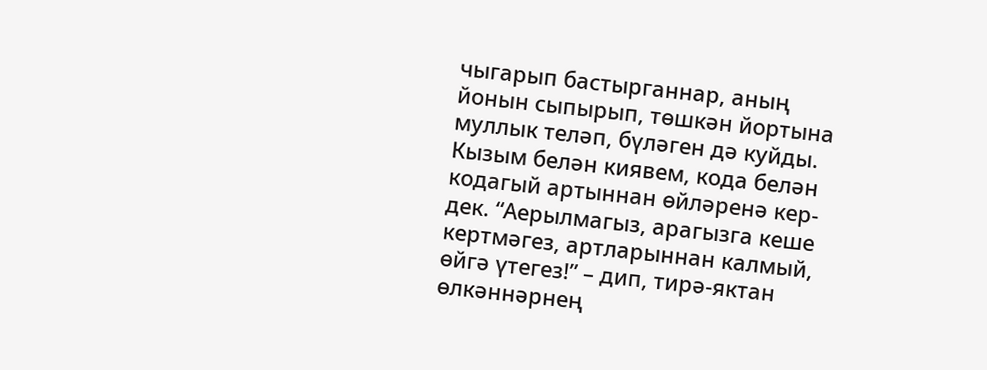чыгарып бастырганнар, аның
йонын сыпырып, төшкән йортына
муллык теләп, бүләген дә куйды.
Кызым белән киявем, кода белән
кодагый артыннан өйләренә кер-
дек. “Аерылмагыз, арагызга кеше
кертмәгез, артларыннан калмый,
өйгә үтегез!” – дип, тирә-яктан
өлкәннәрнең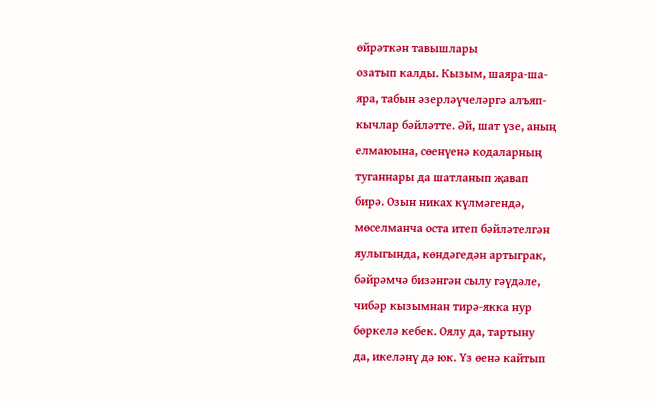өйрәткән тавышлары
озатып калды. Кызым, шаяра-ша-
яра, табын әзерләүчеләргә алъяп-
кычлар бәйләтте. Әй, шат үзе, аның
елмаюына, сөенүенә кодаларның
туганнары да шатланып җавап
бирә. Озын никах күлмәгендә,
мөселманча оста итеп бәйләтелгән
яулыгында, көндәгедән артыграк,
бәйрәмчә бизәнгән сылу гәүдәле,
чибәр кызымнан тирә-якка нур
бөркелә кебек. Оялу да, тартыну
да, икеләнү дә юк. Үз өенә кайтып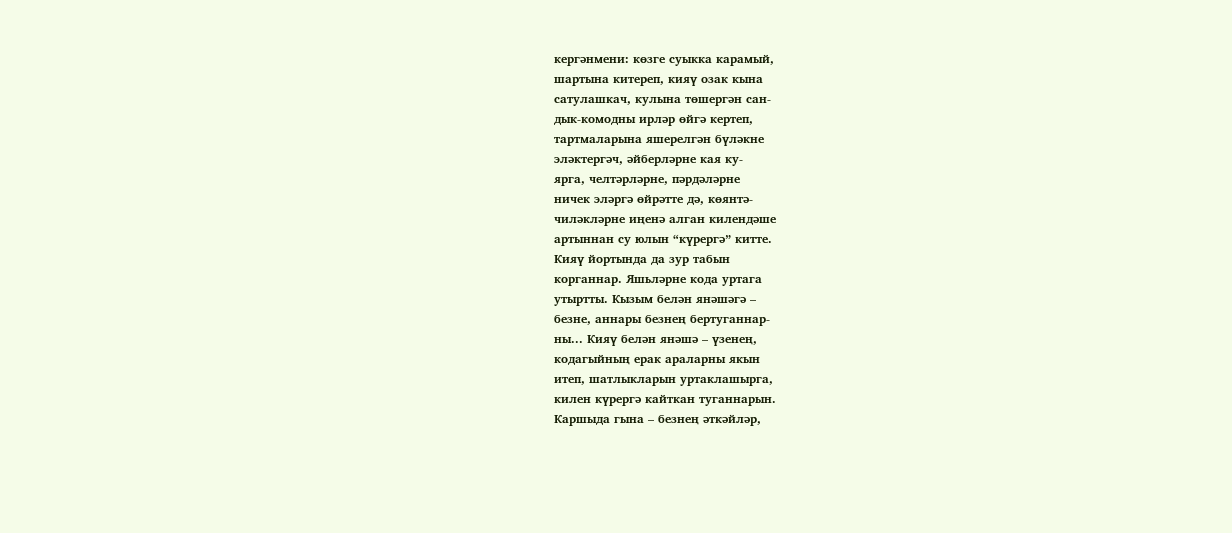кергәнмени: көзге суыкка карамый,
шартына китереп, кияү озак кына
сатулашкач, кулына төшергән сан-
дык-комодны ирләр өйгә кертеп,
тартмаларына яшерелгән бүләкне
эләктергәч, әйберләрне кая ку-
ярга, челтәрләрне, пәрдәләрне
ничек эләргә өйрәтте дә, көянтә-
чиләкләрне иңенә алган килендәше
артыннан су юлын “күрергә” китте.
Кияү йортында да зур табын
корганнар. Яшьләрне кода уртага
утыртты. Кызым белән янәшәгә –
безне, аннары безнең бертуганнар-
ны... Кияү белән янәшә – үзенең,
кодагыйның ерак араларны якын
итеп, шатлыкларын уртаклашырга,
килен күрергә кайткан туганнарын.
Каршыда гына – безнең әткәйләр,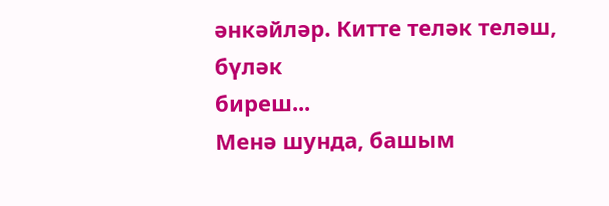әнкәйләр. Китте теләк теләш, бүләк
биреш...
Менә шунда, башым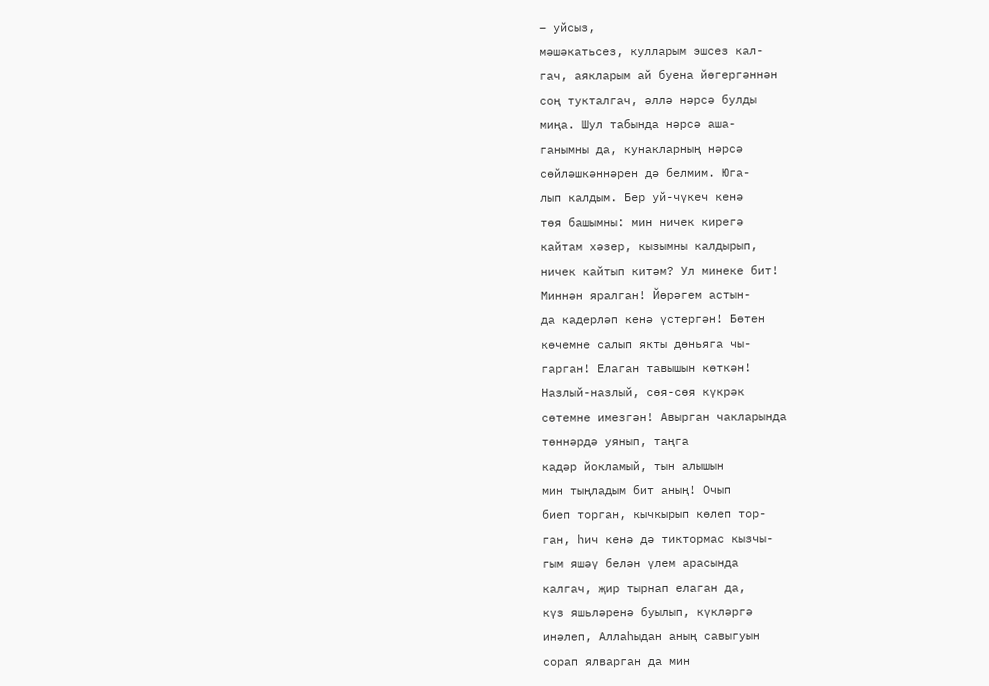– уйсыз,
мәшәкатьсез, кулларым эшсез кал-
гач, аякларым ай буена йөгергәннән
соң тукталгач, әллә нәрсә булды
миңа. Шул табында нәрсә аша-
ганымны да, кунакларның нәрсә
сөйләшкәннәрен дә белмим. Юга-
лып калдым. Бер уй-чүкеч кенә
төя башымны: мин ничек кирегә
кайтам хәзер, кызымны калдырып,
ничек кайтып китәм? Ул минеке бит!
Миннән яралган! Йөрәгем астын-
да кадерләп кенә үстергән! Бөтен
көчемне салып якты дөньяга чы-
гарган! Елаган тавышын көткән!
Назлый-назлый, сөя-сөя күкрәк
сөтемне имезгән! Авырган чакларында
төннәрдә уянып, таңга
кадәр йокламый, тын алышын
мин тыңладым бит аның! Очып
биеп торган, кычкырып көлеп тор-
ган, һич кенә дә тиктормас кызчы-
гым яшәү белән үлем арасында
калгач, җир тырнап елаган да,
күз яшьләренә буылып, күкләргә
инәлеп, Аллаһыдан аның савыгуын
сорап ялварган да мин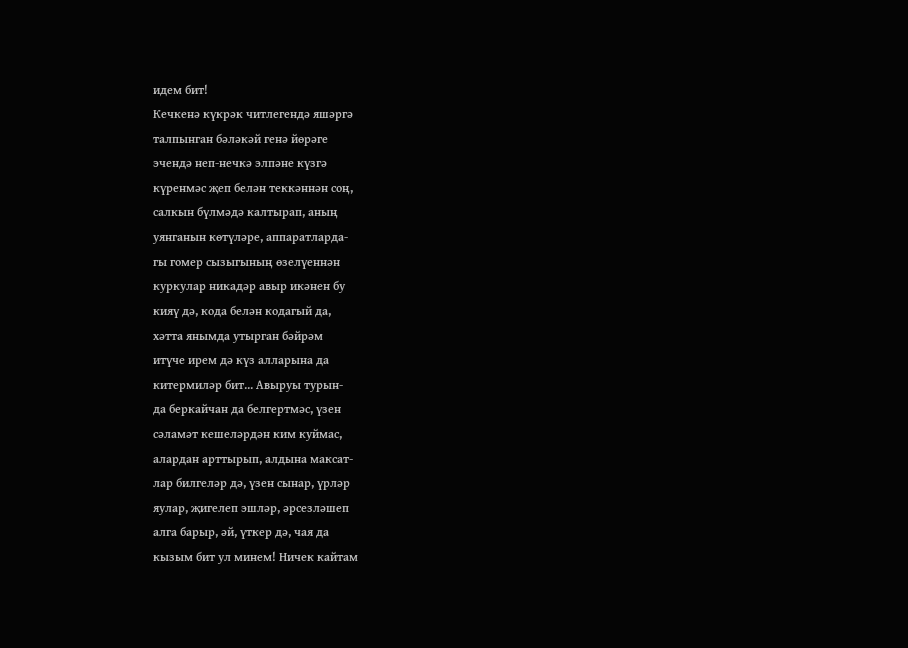идем бит!
Кечкенә күкрәк читлегендә яшәргә
талпынган бәләкәй генә йөрәге
эчендә неп-нечкә элпәне күзгә
күренмәс җеп белән теккәннән соң,
салкын бүлмәдә калтырап, аның
уянганын көтүләре, аппаратларда-
гы гомер сызыгының өзелүеннән
куркулар никадәр авыр икәнен бу
кияү дә, кода белән кодагый да,
хәтта янымда утырган бәйрәм
итүче ирем дә күз алларына да
китермиләр бит... Авыруы турын-
да беркайчан да белгертмәс, үзен
сәламәт кешеләрдән ким куймас,
алардан арттырып, алдына максат-
лар билгеләр дә, үзен сынар, үрләр
яулар, җигелеп эшләр, әрсезләшеп
алга барыр, әй, үткер дә, чая да
кызым бит ул минем! Ничек кайтам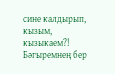сине калдырып, кызым, кызыкаем?!
Бәгыремнең бер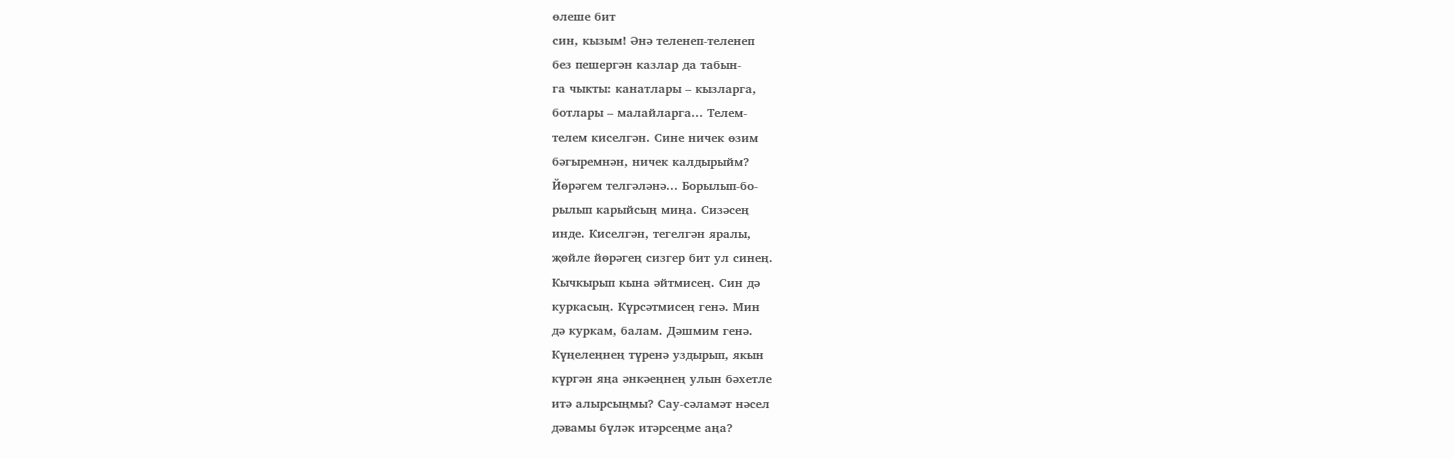өлеше бит
син, кызым! Әнә теленеп-теленеп
без пешергән казлар да табын-
га чыкты: канатлары – кызларга,
ботлары – малайларга... Телем-
телем киселгән. Сине ничек өзим
бәгыремнән, ничек калдырыйм?
Йөрәгем телгәләнә... Борылып-бо-
рылып карыйсың миңа. Сизәсең
инде. Киселгән, тегелгән яралы,
җөйле йөрәгең сизгер бит ул синең.
Кычкырып кына әйтмисең. Син дә
куркасың. Күрсәтмисең генә. Мин
дә куркам, балам. Дәшмим генә.
Күңелеңнең түренә уздырып, якын
күргән яңа әнкәеңнең улын бәхетле
итә алырсыңмы? Сау-сәламәт нәсел
дәвамы бүләк итәрсеңме аңа?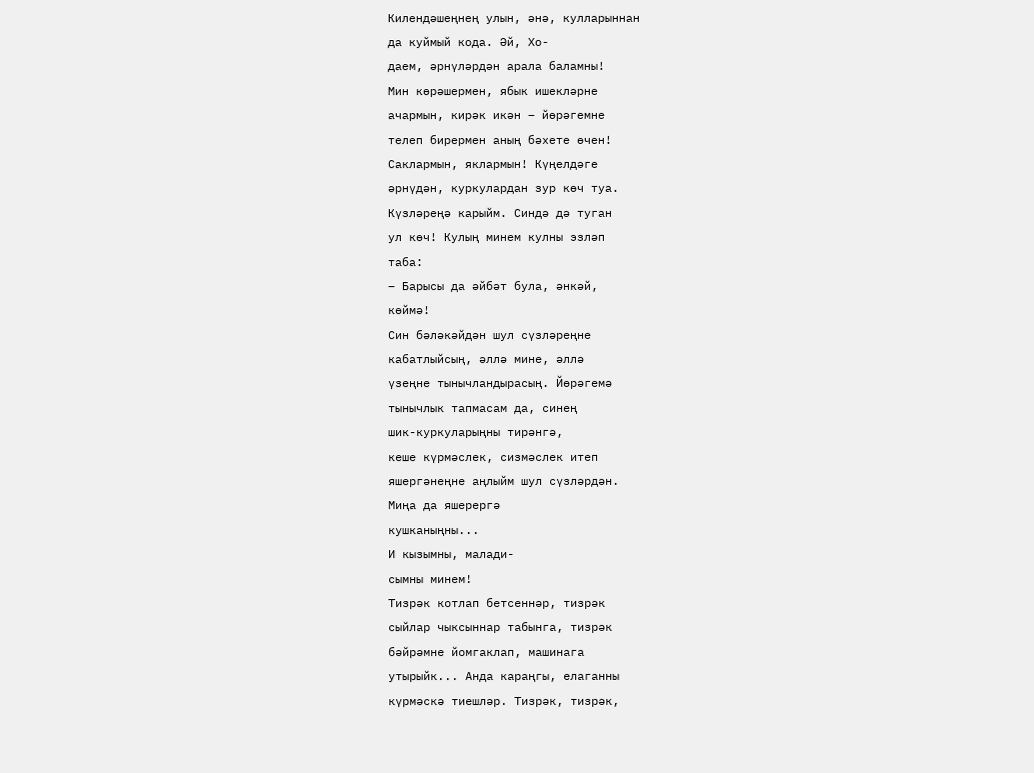Килендәшеңнең улын, әнә, кулларыннан
да куймый кода. Әй, Хо-
даем, әрнүләрдән арала баламны!
Мин көрәшермен, ябык ишекләрне
ачармын, кирәк икән – йөрәгемне
телеп бирермен аның бәхете өчен!
Саклармын, яклармын! Күңелдәге
әрнүдән, куркулардан зур көч туа.
Күзләреңә карыйм. Синдә дә туган
ул көч! Кулың минем кулны эзләп
таба:
– Барысы да әйбәт була, әнкәй,
көймә!
Син бәләкәйдән шул сүзләреңне
кабатлыйсың, әллә мине, әллә
үзеңне тынычландырасың. Йөрәгемә
тынычлык тапмасам да, синең
шик-куркуларыңны тирәнгә,
кеше күрмәслек, сизмәслек итеп
яшергәнеңне аңлыйм шул сүзләрдән.
Миңа да яшерергә
кушканыңны...
И кызымны, малади-
сымны минем!
Тизрәк котлап бетсеннәр, тизрәк
сыйлар чыксыннар табынга, тизрәк
бәйрәмне йомгаклап, машинага
утырыйк... Анда караңгы, елаганны
күрмәскә тиешләр. Тизрәк, тизрәк,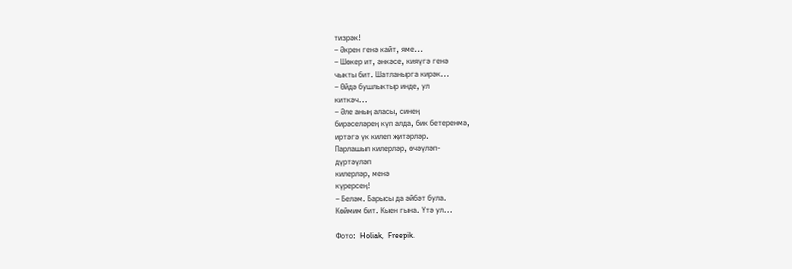тизрәк!
– Әкрен генә кайт, яме...
– Шөкер ит, әнкәсе, кияүгә генә
чыкты бит. Шатланырга кирәк...
– Өйдә бушлыктыр инде, ул
киткәч...
– Әле аның аласы, синең
бирәселәрең күп алда, бик бетеренмә,
иртәгә үк килеп җитәрләр.
Парлашып килерләр, өчәүләп-
дүртәүләп
килерләр, менә
күрерсең!
– Беләм. Барысы да әйбәт була.
Көймим бит. Кыен гына. Үтә ул...

Фото:  Holiak,  Freepik.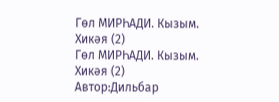Гөл МИРҺАДИ. Кызым. Хикәя (2)
Гөл МИРҺАДИ. Кызым. Хикәя (2)
Автор:Дильбар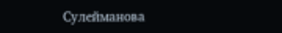Сулейманова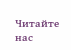Читайте нас